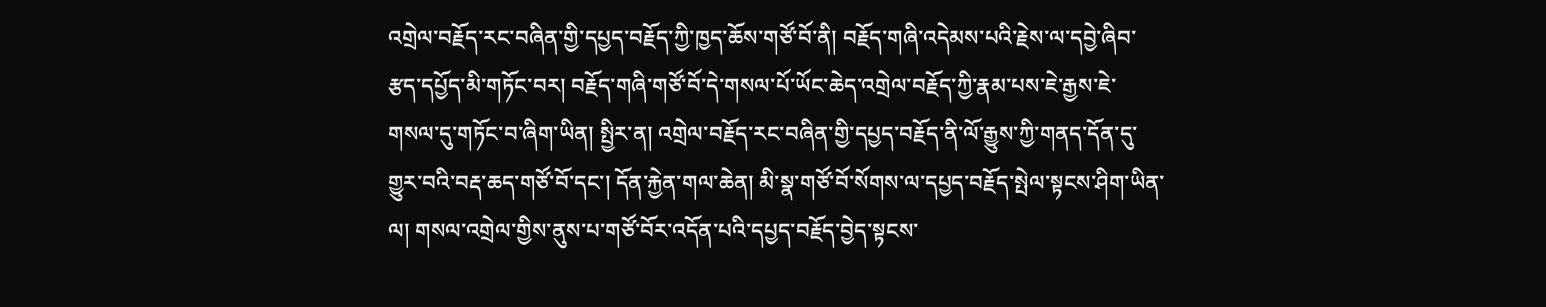འགྲེལ་བརྗོད་རང་བཞིན་གྱི་དཔྱད་བརྗོད་ཀྱི་ཁྱད་ཆོས་གཙོ་བོ་ནི། བརྗོད་གཞི་འདེམས་པའི་རྗེས་ལ་དབྱེ་ཞིབ་རྩད་དཔྱོད་མི་གཏོང་བར། བརྗོད་གཞི་གཙོ་བོ་དེ་གསལ་པོ་ཡོང་ཆེད་འགྲེལ་བརྗོད་ཀྱི་རྣམ་པས་ཇེ་རྒྱས་ཇེ་གསལ་དུ་གཏོང་བ་ཞིག་ཡིན། སྤྱིར་ན། འགྲེལ་བརྗོད་རང་བཞིན་གྱི་དཔྱད་བརྗོད་ནི་ལོ་རྒྱུས་ཀྱི་གནད་དོན་དུ་གྱུར་བའི་བརྡ་ཆད་གཙོ་བོ་དང་། དོན་རྐྱེན་གལ་ཆེན། མི་སྣ་གཙོ་བོ་སོགས་ལ་དཔྱད་བརྗོད་སྤེལ་སྟངས་ཤིག་ཡིན་ལ། གསལ་འགྲེལ་གྱིས་ནུས་པ་གཙོ་བོར་འདོན་པའི་དཔྱད་བརྗོད་བྱེད་སྟངས་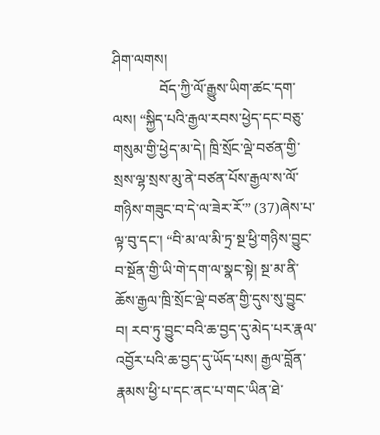ཤིག་ལགས།
             བོད་ཀྱི་ལོ་རྒྱུས་ཡིག་ཚང་དག་ལས། “སྐྱིད་པའི་རྒྱལ་རབས་ཕྱེད་དང་བཅུ་གསུམ་གྱི་ཕྱེད་མ་དེ། ཁྲི་སྲོང་ལྡེ་བཙན་གྱི་སྲས་ལྷ་སྲས་མུ་ནེ་བཙན་པོས་རྒྱལ་ས་ལོ་གཉིས་གཟུང་བ་དེ་ལ་ཟེར་རོ་” (37)ཞེས་པ་ལྟ་བུ་དང་། “བི་མ་ལ་མི་ཏྲ་སྔ་ཕྱི་གཉིས་བྱུང་བ་སྔོན་གྱི་ཡི་གེ་དག་ལ་སྣང་སྟེ། སྔ་མ་ནི་ཆོས་རྒྱལ་ཁྲི་སྲོང་ལྡེ་བཙན་གྱི་དུས་སུ་བྱུང་བ། རབ་ཏུ་བྱུང་བའི་ཆ་བྱད་དུ་མེད་པར་རྣལ་འབྱོར་པའི་ཆ་བྱད་དུ་ཡོད་པས། རྒྱལ་བློན་རྣམས་ཕྱི་པ་དང་ནང་པ་གང་ཡིན་ཐེ་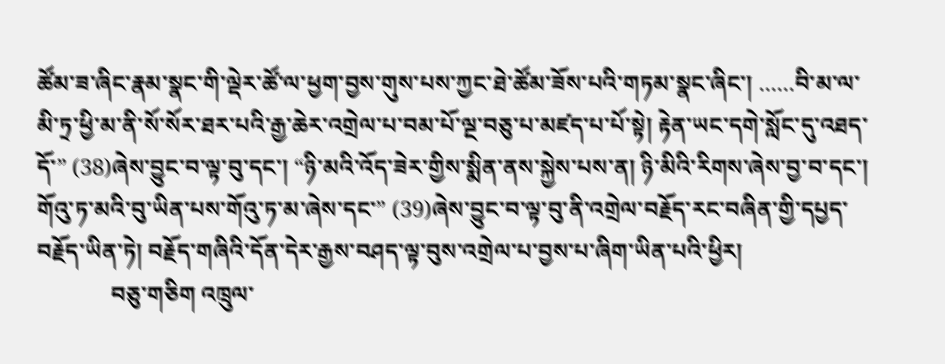ཚོམ་ཟ་ཞིང་རྣམ་སྣང་གི་ལྡེར་ཚོ་ལ་ཕྱག་བྱས་གུས་པས་ཀྱང་ཐེ་ཚོམ་ཟོས་པའི་གཏམ་སྣང་ཞིང་། ......བི་མ་ལ་མི་ཏྲ་ཕྱི་མ་ནི་སོ་སོར་ཐར་པའི་རྒྱ་ཆེར་འགྲེལ་པ་བམ་པོ་ལྔ་བཅུ་པ་མཛད་པ་པོ་སྟེ། རྟེན་ཡང་དགེ་སློང་དུ་འཐད་དོ་” (38)ཞེས་བྱུང་བ་ལྟ་བུ་དང་། “ཉི་མའི་འོད་ཟེར་གྱིས་སྨིན་ནས་སྐྱེས་པས་ན། ཉི་མིའི་རིགས་ཞེས་བྱ་བ་དང་། གོའུ་ཏ་མའི་བུ་ཡིན་པས་གོའུ་ཏ་མ་ཞེས་དང་” (39)ཞེས་བྱུང་བ་ལྟ་བུ་ནི་འགྲེལ་བརྗོད་རང་བཞིན་གྱི་དཔྱད་བརྗོད་ཡིན་ཏེ། བརྗོད་གཞིའི་དོན་དེར་རྒྱས་བཤད་ལྟ་བུས་འགྲེལ་པ་བྱས་པ་ཞིག་ཡིན་པའི་ཕྱིར།
             བཅུ་གཅིག འཁྲུལ་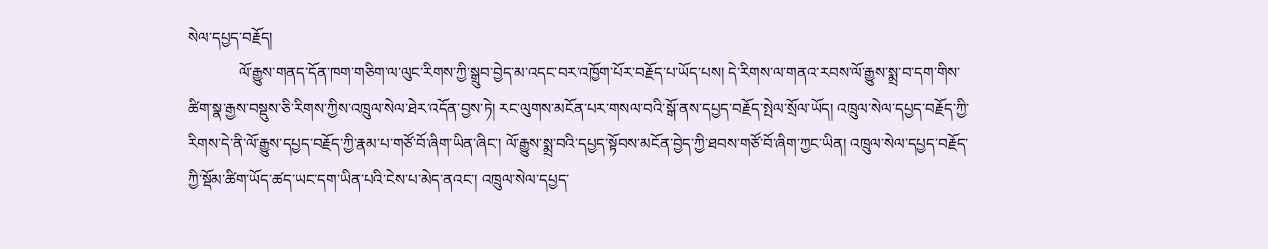སེལ་དཔྱད་བརྗོད།
             ལོ་རྒྱུས་གནད་དོན་ཁག་གཅིག་ལ་ལུང་རིགས་ཀྱི་སྒྲུབ་བྱེད་མ་འདང་བར་འཁྱོག་པོར་བརྗོད་པ་ཡོད་པས། དེ་རིགས་ལ་གནའ་རབས་ལོ་རྒྱུས་སྨྲ་བ་དག་གིས་ཚིག་སྣ་རྒྱས་བསྡུས་ཅི་རིགས་ཀྱིས་འཁྲུལ་སེལ་ཐེར་འདོན་བྱས་ཏེ། རང་ལུགས་མངོན་པར་གསལ་བའི་སྒོ་ནས་དཔྱད་བརྗོད་སྤེལ་སྲོལ་ཡོད། འཁྲུལ་སེལ་དཔྱད་བརྗོད་ཀྱི་རིགས་དེ་ནི་ལོ་རྒྱུས་དཔྱད་བརྗོད་ཀྱི་རྣམ་པ་གཙོ་བོ་ཞིག་ཡིན་ཞིང་། ལོ་རྒྱུས་སྨྲ་བའི་དཔྱད་སྟོབས་མངོན་བྱེད་ཀྱི་ཐབས་གཙོ་བོ་ཞིག་ཀྱང་ཡིན། འཁྲུལ་སེལ་དཔྱད་བརྗོད་ཀྱི་སྡོམ་ཚིག་ཡོད་ཚད་ཡང་དག་ཡིན་པའི་ངེས་པ་མེད་ནའང་། འཁྲུལ་སེལ་དཔྱད་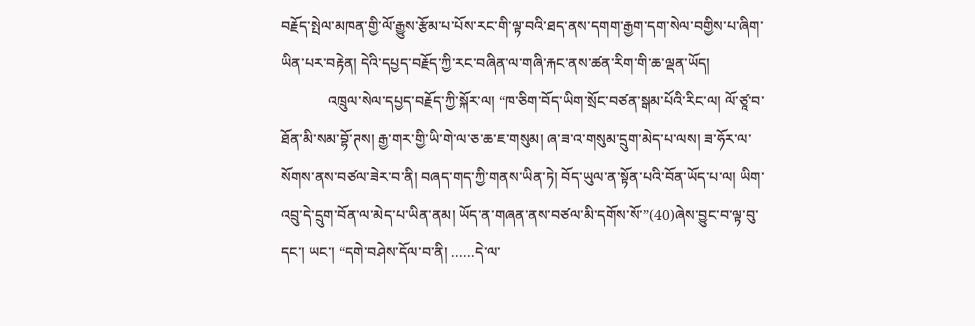བརྗོད་སྤེལ་མཁན་གྱི་ལོ་རྒྱུས་རྩོམ་པ་པོས་རང་གི་ལྟ་བའི་ཐད་ནས་དགག་རྒྱག་དག་སེལ་བགྱིས་པ་ཞིག་ཡིན་པར་བརྟེན། དེའི་དཔྱད་བརྗོད་ཀྱི་རང་བཞིན་ལ་གཞི་རྐང་ནས་ཚན་རིག་གི་ཆ་ལྡན་ཡོད།
             འཁྲུལ་སེལ་དཔྱད་བརྗོད་ཀྱི་སྐོར་ལ། “ཁ་ཅིག་བོད་ཡིག་སྲོང་བཙན་སྒམ་པོའི་རིང་ལ། ལོ་ཙཱ་བ་ཐོན་མི་སམ་བྷོ་ཊས། རྒྱ་གར་གྱི་ཡི་གེ་ལ་ཅ་ཆ་ཇ་གསུམ། ཞ་ཟ་འ་གསུམ་དྲུག་མེད་པ་ལས། ཟ་ཧོར་ལ་སོགས་ནས་བཙལ་ཟེར་བ་ནི། བཞད་གད་ཀྱི་གནས་ཡིན་ཏེ། བོད་ཡུལ་ན་སྟོན་པའི་བོན་ཡོད་པ་ལ། ཡིག་འབྲུ་དེ་དྲུག་བོན་ལ་མེད་པ་ཡིན་ནམ། ཡོད་ན་གཞན་ནས་བཙལ་མི་དགོས་སོ་”(40)ཞེས་བྱུང་བ་ལྟ་བུ་དང་། ཡང་། “དགེ་བཤེས་དོལ་བ་ནི། ......དེ་ལ་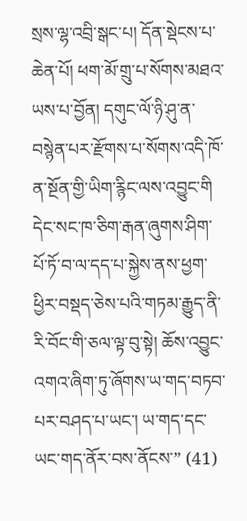སྲས་ལྷ་འབྲི་སྒང་པ། དོན་སྡེངས་པ་ཆེན་པོ། ཕག་མོ་གྲུ་པ་སོགས་མཐའ་ཡས་པ་བྱོན། དགུང་ལོ་ཉི་ཤུ་ན་བསྙེན་པར་རྫོགས་པ་སོགས་འདི་ཁོ་ན་སྔོན་གྱི་ཡིག་རྙིང་ལས་འབྱུང་གི དེང་སང་ཁ་ཅིག་རྒན་ཞུགས་ཤིག་པོ་ཏོ་བ་ལ་དད་པ་སྐྱེས་ནས་ཕྱག་ཕྱིར་བསྡད་ཅེས་པའི་གཏམ་རྒྱུད་ནི་རི་བོང་གི་ཅལ་ལྟ་བུ་སྟེ། ཆོས་འབྱུང་འགའ་ཞིག་ཏུ་ཞོགས་ཡ་གད་བཏབ་པར་བཤད་པ་ཡང་། ཡ་གད་དང་ཡང་གད་ནོར་བས་ནོངས་” (41)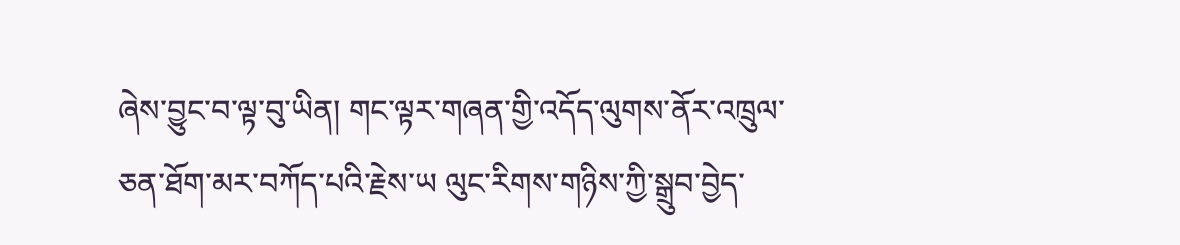ཞེས་བྱུང་བ་ལྟ་བུ་ཡིན། གང་ལྟར་གཞན་གྱི་འདོད་ལུགས་ནོར་འཁྲུལ་ཅན་ཐོག་མར་བཀོད་པའི་རྗེས་ཡ ལུང་རིགས་གཉིས་ཀྱི་སྒྲུབ་བྱེད་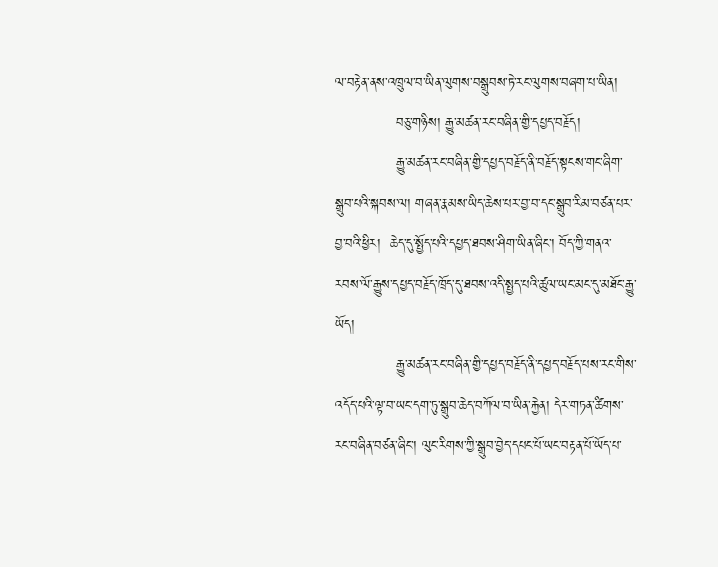ལ་བརྟེན་ནས་འཁྲུལ་བ་ཡིན་ལུགས་བསྒྲུབས་ཏེ་རང་ལུགས་བཞག་པ་ཡིན།
             བཅུ་གཉིས། རྒྱུ་མཚན་རང་བཞིན་གྱི་དཔྱད་བརྗོད།
             རྒྱུ་མཚན་རང་བཞིན་གྱི་དཔྱད་བརྗོད་ནི་བརྗོད་སྟངས་གང་ཞིག་སྒྲུབ་པའི་སྐབས་ལ། གཞན་རྣམས་ཡིད་ཆེས་པར་བྱ་བ་དང་སྒྲུབ་རིམ་བཙན་པར་བྱ་བའི་ཕྱིར།  ཆེད་དུ་སྤྱོད་པའི་དཔྱད་ཐབས་ཤིག་ཡིན་ཞིང་། བོད་ཀྱི་གནའ་རབས་ལོ་རྒྱུས་དཔྱད་བརྗོད་ཁྲོད་དུ་ཐབས་འདི་སྤྱད་པའི་ཚུལ་ཡང་མང་དུ་མཐོང་རྒྱུ་ཡོད།
             རྒྱུ་མཚན་རང་བཞིན་གྱི་དཔྱད་བརྗོད་ནི་དཔྱད་བརྗོད་པས་རང་གིས་འདོད་པའི་ལྟ་བ་ཡང་དག་ཏུ་སྒྲུབ་ཆེད་བཀོལ་བ་ཡིན་རྐྱེན། དེར་གཏན་ཚིགས་རང་བཞིན་བཙན་ཞིང་། ལུང་རིགས་ཀྱི་སྒྲུབ་བྱེད་དཔང་པོ་ཡང་བརྟན་པོ་ཡོད་པ་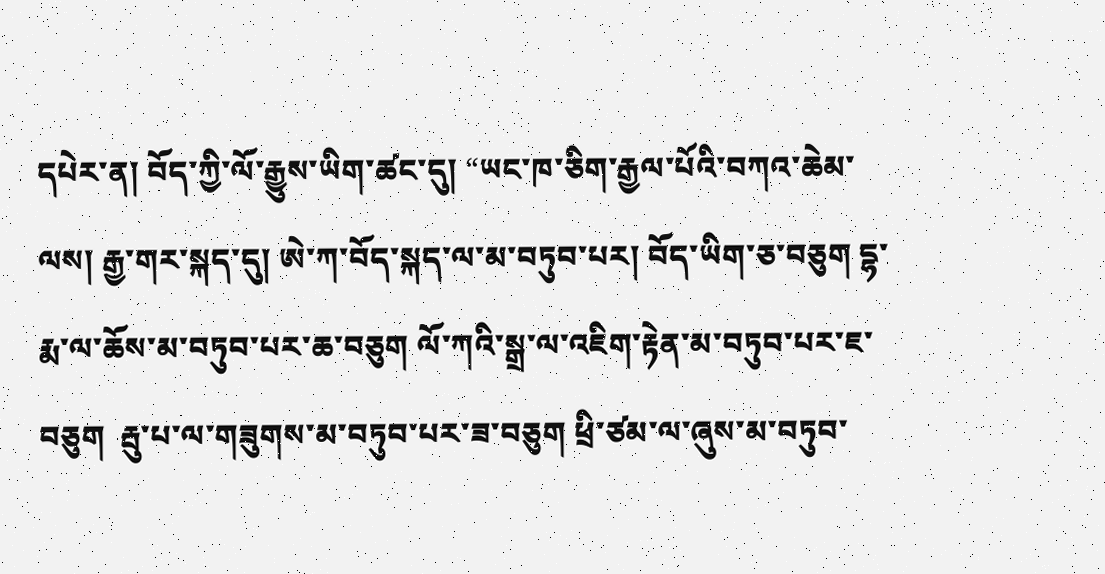དཔེར་ན། བོད་ཀྱི་ལོ་རྒྱུས་ཡིག་ཚང་དུ། “ཡང་ཁ་ཅིག་རྒྱལ་པོའི་བཀའ་ཆེམ་ལས། རྒྱ་གར་སྐད་དུ། ཨེ་ཀ་བོད་སྐད་ལ་མ་བཏུབ་པར། བོད་ཡིག་ཅ་བཅུག དྷ་རྨ་ལ་ཆོས་མ་བཏུབ་པར་ཆ་བཅུག ལོ་ཀའི་སྒྲ་ལ་འཇིག་རྟེན་མ་བཏུབ་པར་ཇ་བཅུག  རྦུ་པ་ལ་གཟུགས་མ་བཏུབ་པར་ཟ་བཅུག ཕྲི་ཙམ་ལ་ཞུས་མ་བཏུབ་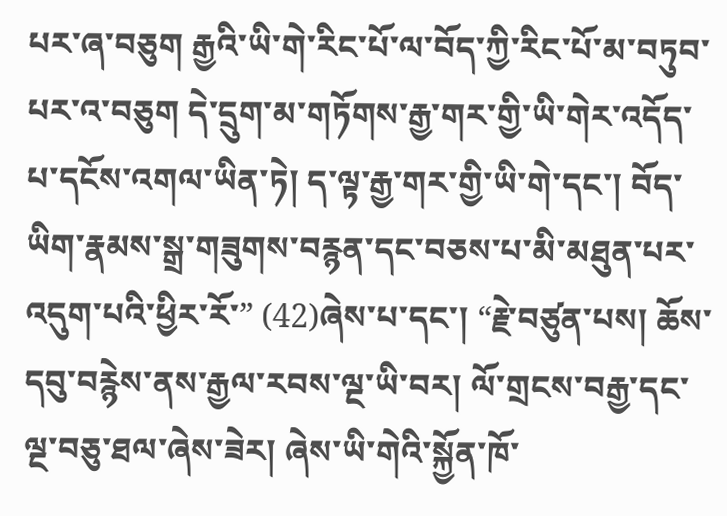པར་ཞ་བཅུག རྒྱའི་ཡི་གེ་རིང་པོ་ལ་བོད་ཀྱི་རིང་པོ་མ་བཏུབ་པར་འ་བཅུག དེ་དྲུག་མ་གཏོགས་རྒྱ་གར་གྱི་ཡི་གེར་འདོད་པ་དངོས་འགལ་ཡིན་ཏེ། ད་ལྟ་རྒྱ་གར་གྱི་ཡི་གེ་དང་། བོད་ཡིག་རྣམས་སྒྲ་གཟུགས་བརྙན་དང་བཅས་པ་མི་མཐུན་པར་འདུག་པའི་ཕྱིར་རོ་” (42)ཞེས་པ་དང་། “རྗེ་བཙུན་པས། ཆོས་དབུ་བརྙེས་ནས་རྒྱལ་རབས་ལྔ་ཡི་བར། ལོ་གྲངས་བརྒྱ་དང་ལྔ་བཅུ་ཐལ་ཞེས་ཟེར། ཞེས་ཡི་གེའི་སྐྱོན་ཁོ་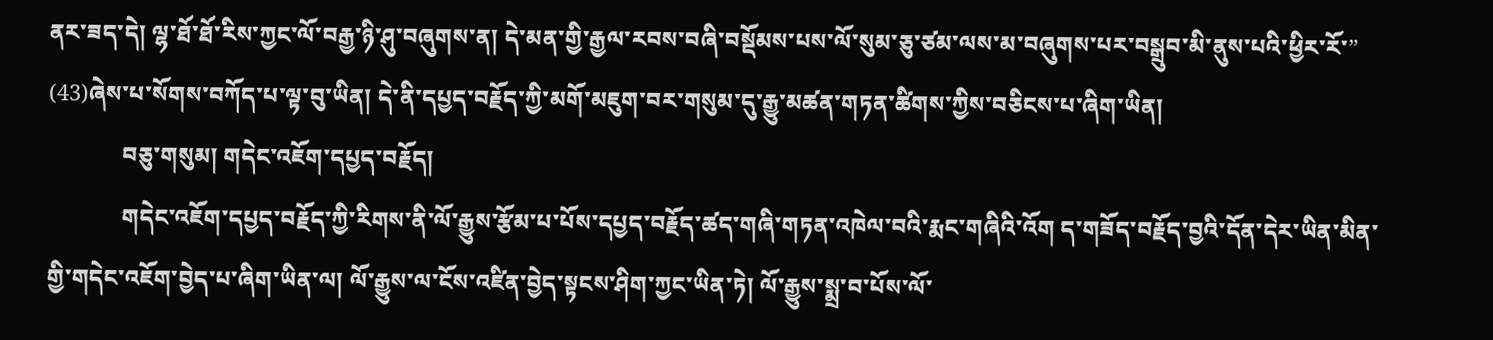ནར་ཟད་དེ། ལྷ་ཐོ་ཐོ་རིས་ཀྱང་ལོ་བརྒྱ་ཉི་ཤུ་བཞུགས་ན། དེ་མན་གྱི་རྒྱལ་རབས་བཞི་བསྡོམས་པས་ལོ་སུམ་ཅུ་ཙམ་ལས་མ་བཞུགས་པར་བསྒྲུབ་མི་ནུས་པའི་ཕྱིར་རོ་” (43)ཞེས་པ་སོགས་བཀོད་པ་ལྟ་བུ་ཡིན། དེ་ནི་དཔྱད་བརྗོད་ཀྱི་མགོ་མཇུག་བར་གསུམ་དུ་རྒྱུ་མཚན་གཏན་ཚིགས་ཀྱིས་བཅིངས་པ་ཞིག་ཡིན།
             བཅུ་གསུམ། གདེང་འཇོག་དཔྱད་བརྗོད།
             གདེང་འཇོག་དཔྱད་བརྗོད་ཀྱི་རིགས་ནི་ལོ་རྒྱུས་རྩོམ་པ་པོས་དཔྱད་བརྗོད་ཚད་གཞི་གཏན་འཁེལ་བའི་རྨང་གཞིའི་འོག ད་གཟོད་བརྗོད་བྱའི་དོན་དེར་ཡིན་མིན་གྱི་གདེང་འཇོག་བྱེད་པ་ཞིག་ཡིན་ལ། ལོ་རྒྱུས་ལ་ངོས་འཛིན་བྱེད་སྟངས་ཤིག་ཀྱང་ཡིན་ཏེ། ལོ་རྒྱུས་སྨྲ་བ་པོས་ལོ་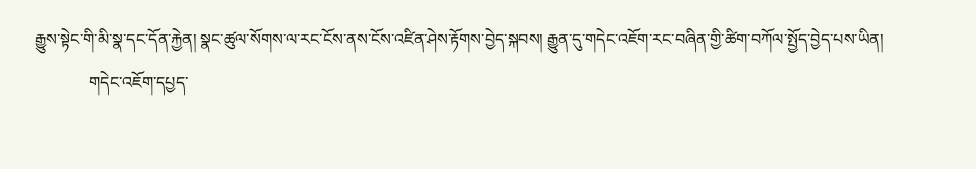རྒྱུས་སྟེང་གི་མི་སྣ་དང་དོན་རྐྱེན། སྣང་ཚུལ་སོགས་ལ་རང་ངོས་ནས་ངོས་འཛིན་ཤེས་རྟོགས་བྱེད་སྐབས། རྒྱུན་དུ་གདེང་འཇོག་རང་བཞིན་གྱི་ཚིག་བཀོལ་སྤྱོད་བྱེད་པས་ཡིན།
             གདེང་འཇོག་དཔྱད་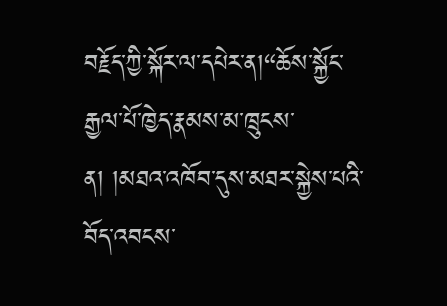བརྗོད་ཀྱི་སྐོར་ལ་དཔེར་ན།“ཆོས་སྐྱོང་རྒྱལ་པོ་ཁྱེད་རྣམས་མ་ཁྲུངས་ན། །མཐའ་འཁོབ་དུས་མཐར་སྐྱེས་པའི་བོད་འབངས་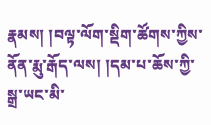རྣམས། །བལྟ་ལོག་སྡིག་ཚོགས་ཀྱིས་ནོན་རྨུ་རྒོད་ལས། །དམ་པ་ཆོས་ཀྱི་སྒྲ་ཡང་མི་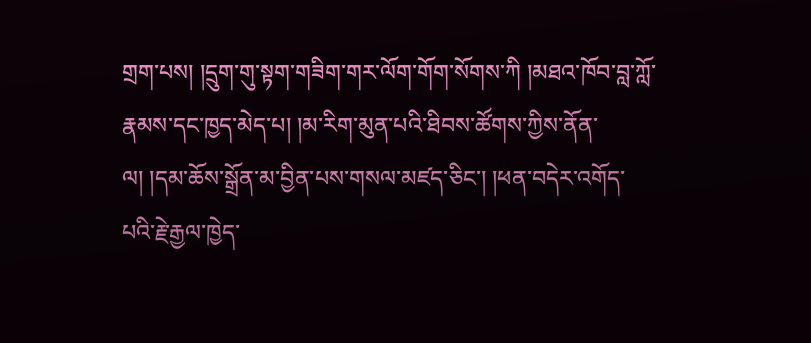གྲག་པས། །དྲུག་གུ་སྟག་གཟིག་གར་ལོག་གོག་སོགས་ཀི །མཐའ་ཁོབ་བླ་ཀློ་རྣམས་དང་ཁྱད་མེད་པ། །མ་རིག་མུན་པའི་ཐིབས་ཚོགས་ཀྱིས་ནོན་ལ། །དམ་ཆོས་སྒྲོན་མ་བྱིན་པས་གསལ་མཛད་ཅིང་། །ཕན་བདེར་འགོད་པའི་རྗེ་རྒྱལ་ཁྱེད་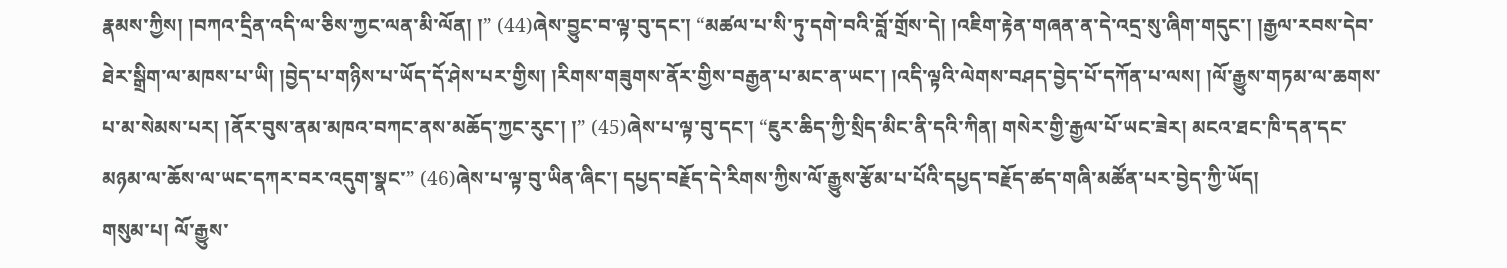རྣམས་ཀྱིས། །བཀའ་དྲིན་འདི་ལ་ཅིས་ཀྱང་ལན་མི་ལོན། །” (44)ཞེས་བྱུང་བ་ལྟ་བུ་དང་། “མཚལ་པ་སི་ཏུ་དགེ་བའི་བློ་གྲོས་དེ། །འཇིག་རྟེན་གཞན་ན་དེ་འདྲ་སུ་ཞིག་གདུང་། །རྒྱལ་རབས་དེབ་ཐེར་སྒྲིག་ལ་མཁས་པ་ཡི། །བྱེད་པ་གཉིས་པ་ཡོད་དོ་ཤེས་པར་གྱིས། །རིགས་གཟུགས་ནོར་གྱིས་བརྒྱན་པ་མང་ན་ཡང་། །འདི་ལྟའི་ལེགས་བཤད་བྱེད་པོ་དཀོན་པ་ལས། །ལོ་རྒྱུས་གཏམ་ལ་ཆགས་པ་མ་སེམས་པར། །ནོར་བུས་ནམ་མཁའ་བཀང་ནས་མཆོད་ཀྱང་རུང་། །” (45)ཞེས་པ་ལྟ་བུ་དང་། “ཇུར་ཆིད་ཀྱི་སྲིད་མིང་ནི་དའི་ཀིན། གསེར་གྱི་རྒྱལ་པོ་ཡང་ཟེར། མངའ་ཐང་ཁི་དན་དང་མཉམ་ལ་ཆོས་ལ་ཡང་དཀར་བར་འདུག་སྣང་” (46)ཞེས་པ་ལྟ་བུ་ཡིན་ཞིང་། དཔྱད་བརྗོད་དེ་རིགས་ཀྱིས་ལོ་རྒྱུས་རྩོམ་པ་པོའི་དཔྱད་བརྗོད་ཚད་གཞི་མཚོན་པར་བྱེད་ཀྱི་ཡོད།
གསུམ་པ། ལོ་རྒྱུས་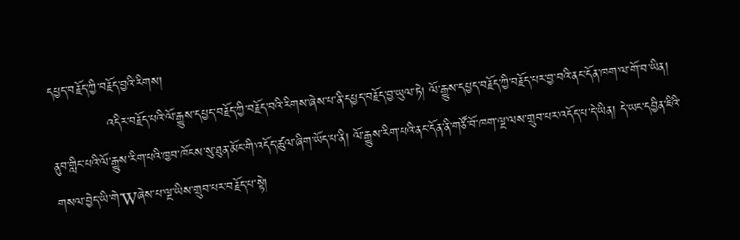དཔྱད་བརྗོད་ཀྱི་བརྗོད་བྱའི་རིགས།
             འདིར་བརྗོད་པའི་ལོ་རྒྱུས་དཔྱད་བརྗོད་ཀྱི་བརྗོད་བའི་རིགས་ཞེས་པ་ནི་དཔྱད་བརྗོད་བྱ་ཡུལ་ཏེ། ལོ་རྒྱུས་དཔྱད་བརྗོད་ཀྱི་བརྗོད་པར་བྱ་བའི་ནང་དོན་ཁག་ལ་གོ་བ་ཡིན།   ནུབ་གླིང་པའི་ལོ་རྒྱུས་རིག་པའི་ཁྱབ་ཁོངས་སུ་ཐུན་མོང་གི་འདོད་ཚུལ་ཞིག་ཡོད་པ་ནི། ལོ་རྒྱུས་རིག་པའི་ནང་དོན་ནི་གཙོ་བོ་ཁག་ལྔ་ལས་གྲུབ་པར་འདོད་པ་དེ་ཡིན། དེ་ཡང་དབྱིན་ཇིའི་གསལ་བྱེད་ཡི་གེ་Wཞེས་པ་ལྔ་ཡིས་གྲུབ་པར་བརྗོད་པ་སྟེ།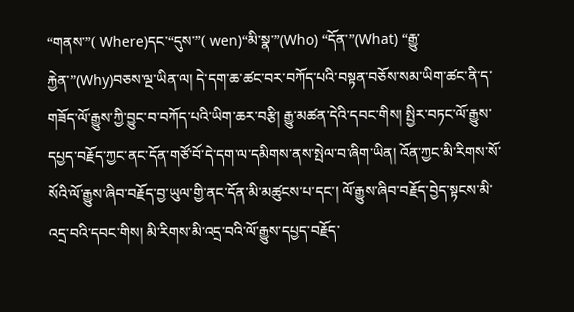“གནས་”( Where)དང་“དུས་”( wen)“མི་སྣ་”(Who) “དོན་”(What) “རྒྱུ་རྐྱེན་”(Why)བཅས་ལྔ་ཡིན་ལ། དེ་དག་ཆ་ཚང་བར་བཀོད་པའི་བསྟན་བཅོས་སམ་ཡིག་ཚང་ནི་ད་གཟོད་ལོ་རྒྱུས་ཀྱི་བྱུང་བ་བཀོད་པའི་ཡིག་ཆར་བརྩི། རྒྱུ་མཚན་དེའི་དབང་གིས། སྤྱིར་བཏང་ལོ་རྒྱུས་དཔྱད་བརྗོད་ཀྱང་ནང་དོན་གཙོ་བོ་དེ་དག་ལ་དམིགས་ནས་སྤེལ་བ་ཞིག་ཡིན། འོན་ཀྱང་མི་རིགས་སོ་སོའི་ལོ་རྒྱུས་ཞིབ་བརྗོད་བྱ་ཡུལ་གྱི་ནང་དོན་མི་མཚུངས་པ་དང་། ལོ་རྒྱུས་ཞིབ་བརྗོད་བྱེད་སྟངས་མི་འདྲ་བའི་དབང་གིས། མི་རིགས་མི་འདྲ་བའི་ལོ་རྒྱུས་དཔྱད་བརྗོད་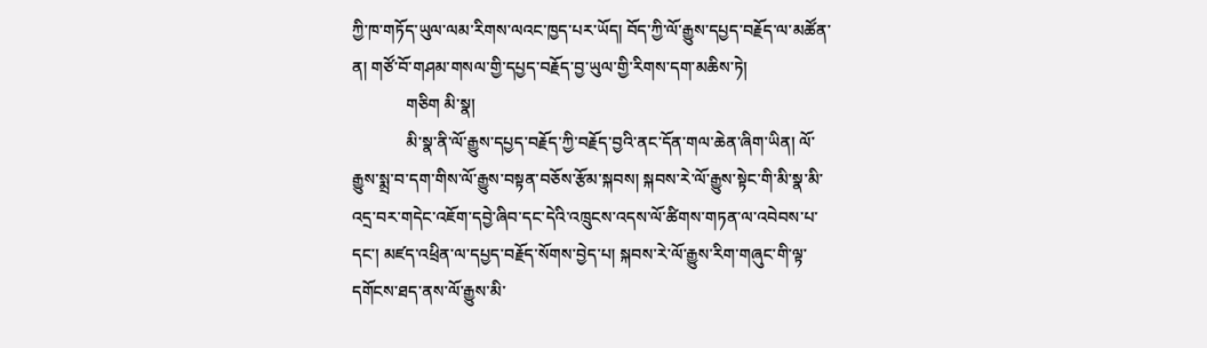ཀྱི་ཁ་གཏོད་ཡུལ་ལམ་རིགས་ལའང་ཁྱད་པར་ཡོད། བོད་ཀྱི་ལོ་རྒྱུས་དཔྱད་བརྗོད་ལ་མཚོན་ན། གཙོ་བོ་གཤམ་གསལ་གྱི་དཔྱད་བརྗོད་བྱ་ཡུལ་གྱི་རིགས་དག་མཆིས་ཏེ།
             གཅིག མི་སྣ།
             མི་སྣ་ནི་ལོ་རྒྱུས་དཔྱད་བརྗོད་ཀྱི་བརྗོད་བྱའི་ནང་དོན་གལ་ཆེན་ཞིག་ཡིན། ལོ་རྒྱུས་སྨྲ་བ་དག་གིས་ལོ་རྒྱུས་བསྟན་བཅོས་རྩོམ་སྐབས། སྐབས་རེ་ལོ་རྒྱུས་སྟེང་གི་མི་སྣ་མི་འདྲ་བར་གདེང་འཇོག་དབྱེ་ཞིབ་དང་དེའི་འཁྲུངས་འདས་ལོ་ཚིགས་གཏན་ལ་འབེབས་པ་དང་། མཛད་འཕྲིན་ལ་དཔྱད་བརྗོད་སོགས་བྱེད་པ། སྐབས་རེ་ལོ་རྒྱུས་རིག་གཞུང་གི་ལྟ་དགོངས་ཐད་ནས་ལོ་རྒྱུས་མི་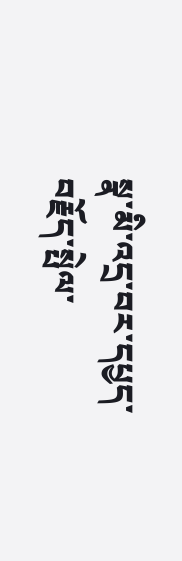སྣ་མི་འདྲ་བར་དཔྱད་བརྗོད་སྤེལ་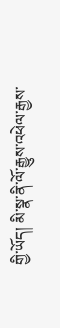གྱི་ཡོད། མི་སྣ་ནི་ལོ་རྒྱུས་འཕེལ་རྒྱས་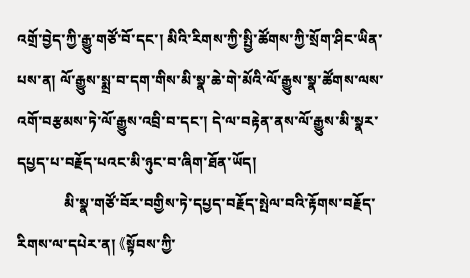འགྲོ་བྱེད་ཀྱི་རྒྱུ་གཙོ་བོ་དང་། མིའི་རིགས་ཀྱི་སྤྱི་ཚོགས་ཀྱི་སྲོག་ཤིང་ཡིན་པས་ན། ལོ་རྒྱུས་སྨྲ་བ་དག་གིས་མི་སྣ་ཆེ་གེ་མོའི་ལོ་རྒྱུས་སྣ་ཚོགས་ལས་འགོ་བརྩམས་ཏེ་ལོ་རྒྱུས་འབྲི་བ་དང་། དེ་ལ་བརྟེན་ནས་ལོ་རྒྱུས་མི་སྣར་དཔྱད་པ་བརྗོད་པའང་མི་ཉུང་བ་ཞིག་ཐོན་ཡོད།
             མི་སྣ་གཙོ་བོར་བགྱིས་ཏེ་དཔྱད་བརྗོད་སྤེལ་བའི་རྟོགས་བརྗོད་རིགས་ལ་དཔེར་ན། 《སྟོབས་ཀྱི་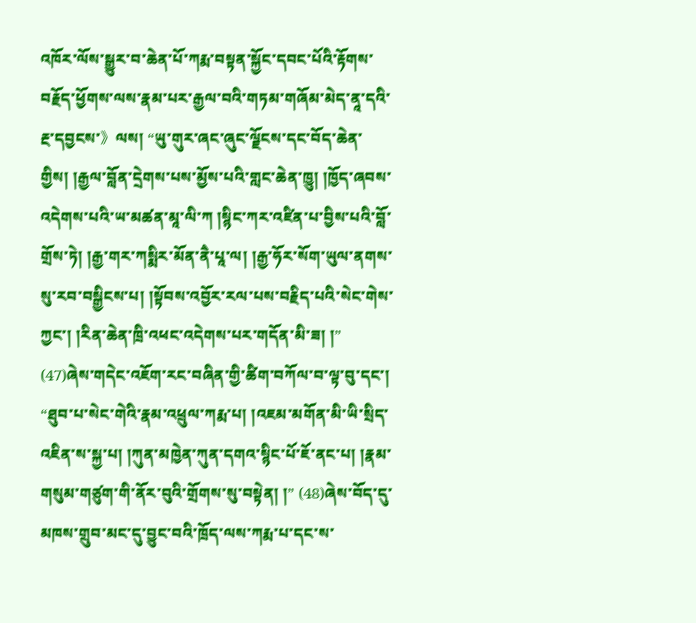འཁོར་ལོས་སྒྱུར་བ་ཆེན་པོ་ཀརྨ་བསྟན་སྐྱོང་དབང་པོའི་རྟོགས་བརྗོད་ཕྱོགས་ལས་རྣམ་པར་རྒྱལ་བའི་གཏམ་གཞོམ་མེད་ནཱ་དའི་རྔ་དབྱངས་》ལས། “ཡུ་གུར་ཞང་ཞུང་ལྗོངས་དང་བོད་ཆེན་གྱིས། །རྒྱལ་བློན་དྲེགས་པས་མྱོས་པའི་གླང་ཆེན་ཁྱུ། །ཁྱོད་ཞབས་འདེགས་པའི་ཡ་མཚན་མཱ་ལི་ཀ །སྙིང་ཀར་འཛིན་པ་བྱིས་པའི་བློ་གྲོས་ཏེ། །རྒྱ་གར་ཀསྨིར་མོན་ནཻ་པཱ་ལ། །རྒྱ་ཧོར་སོག་ཡུལ་ནགས་སུ་རབ་བསྒྱིངས་པ། །སྟོབས་འབྱོར་རལ་པས་བརྗིད་པའི་སེང་གེས་ཀྱང་། །རིན་ཆེན་ཁྲི་འཕང་འདེགས་པར་གདོན་མི་ཟ། །” (47)ཞེས་གདེང་འཇོག་རང་བཞིན་གྱི་ཚིག་བཀོལ་བ་ལྟ་བུ་དང་། “ཐུབ་པ་སེང་གེའི་རྣམ་འཕྲུལ་ཀརྨ་པ། །འཇམ་མགོན་མི་ཡི་སྲིད་འཇིན་ས་སྐྱ་པ། །ཀུན་མཁྱེན་ཀུན་དགའ་སྙིང་པོ་ཇོ་ནང་པ། །རྣམ་གསུམ་གཙུག་གི་ནོར་བུའི་གྲོགས་སུ་བསྟེན། །” (48)ཞེས་བོད་དུ་མཁས་གྲུབ་མང་དུ་བྱུང་བའི་ཁྲོད་ལས་ཀརྨ་པ་དང་ས་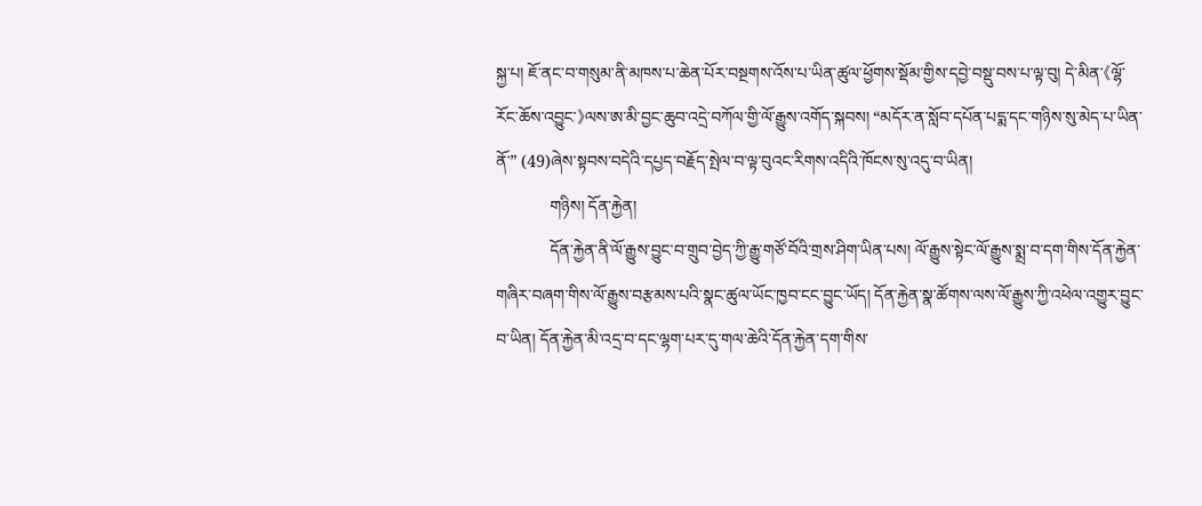སྐྱ་པ། ཇོ་ནང་བ་གསུམ་ནི་མཁས་པ་ཆེན་པོར་བསྔགས་འོས་པ་ཡིན་ཚུལ་ཕྱོགས་སྡོམ་གྱིས་དབྱེ་བསྡུ་བས་པ་ལྟ་བུ། དེ་མིན་《ལྷོ་རོང་ཆོས་འབྱུང་》ལས་ཨ་མི་བྱང་ཆུབ་འདྲེ་བཀོལ་གྱི་ལོ་རྒྱུས་འགོད་སྐབས། “མདོར་ན་སློབ་དཔོན་པདྨ་དང་གཉིས་སུ་མེད་པ་ཡིན་ནོ་” (49)ཞེས་སྟབས་བདེའི་དཔྱད་བརྗོད་སྤེལ་བ་ལྟ་བུའང་རིགས་འདིའི་ཁོངས་སུ་འདུ་བ་ཡིན།
             གཉིས། དོན་རྐྱེན།
             དོན་རྐྱེན་ནི་ལོ་རྒྱུས་བྱུང་བ་གྲུབ་བྱེད་ཀྱི་རྒྱུ་གཙོ་བོའི་གྲས་ཤིག་ཡིན་པས། ལོ་རྒྱུས་སྟེང་ལོ་རྒྱུས་སྨྲ་བ་དག་གིས་དོན་རྐྱེན་གཞིར་བཞག་གིས་ལོ་རྒྱུས་བརྩམས་པའི་སྣང་ཚུལ་ཡོང་ཁྱབ་ངང་བྱུང་ཡོད། དོན་རྐྱེན་སྣ་ཚོགས་ལས་ལོ་རྒྱུས་ཀྱི་འཕེལ་འགྱུར་བྱུང་བ་ཡིན། དོན་རྐྱེན་མི་འདྲ་བ་དང་ལྷག་པར་དུ་གལ་ཆེའི་དོན་རྐྱེན་དག་གིས་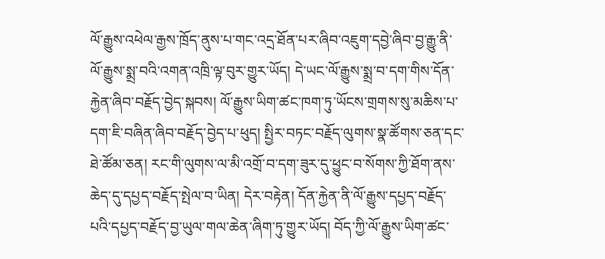ལོ་རྒྱུས་འཕེལ་རྒྱས་ཁྲོད་ནུས་པ་གང་འདྲ་ཐོན་པར་ཞིབ་འཇུག་དབྱེ་ཞིབ་བྱ་རྒྱུ་ནི་ལོ་རྒྱུས་སྨྲ་བའི་འགན་འཁྲི་ལྟ་བུར་གྱུར་ཡོད། དེ་ཡང་ལོ་རྒྱུས་སྨྲ་བ་དག་གིས་དོན་རྐྱེན་ཞིབ་བརྗོད་བྱེད་སྐབས། ལོ་རྒྱུས་ཡིག་ཚང་ཁག་ཏུ་ཡོངས་གྲགས་སུ་མཆིས་པ་དག་ཇི་བཞིན་ཞིབ་བརྗོད་བྱེད་པ་ཕུད། སྤྱིར་བཏང་བརྗོད་ལུགས་སྣ་ཚོགས་ཅན་དང་ཐེ་ཚོམ་ཅན། རང་གི་ལུགས་ལ་མི་འགྲོ་བ་དག་ཟུར་དུ་ཕྱུང་བ་སོགས་ཀྱི་ཐོག་ནས་ཆེད་དུ་དཔྱད་བརྗོད་སྤེལ་བ་ཡིན། དེར་བརྟེན། དོན་རྐྱེན་ནི་ལོ་རྒྱུས་དཔྱད་བརྗོད་པའི་དཔྱད་བརྗོད་བྱ་ཡུལ་གལ་ཆེན་ཞིག་ཏུ་གྱུར་ཡོད། བོད་ཀྱི་ལོ་རྒྱུས་ཡིག་ཚང་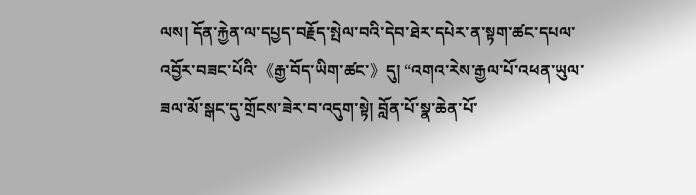ལས། དོན་རྐྱེན་ལ་དཔྱད་བརྗོད་སྤེལ་བའི་དེབ་ཐེར་དཔེར་ན་སྟག་ཚང་དཔལ་འབྱོར་བཟང་པོའི་《རྒྱ་བོད་ཡིག་ཚང་》དུ། “འགའ་རེས་རྒྱལ་པོ་འཕན་ཡུལ་ཟལ་མོ་སྒང་དུ་གྲོངས་ཟེར་བ་འདུག་སྟེ། བློན་པོ་སྣ་ཆེན་པོ་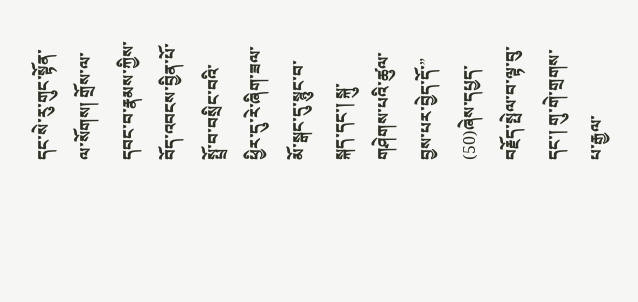དང་སེ་རུ་གུང་སྟོན་ལ་སོགས། གྲོས་ལ་དབང་བ་རྣམས་ཀྱིས་བོད་འབངས་བྱིན་པོ་སྤྲོ་བ་བསྲིང་བའི་ཕྱིར་དུ་རེ་ཞིག་ཟལ་མོ་སྒང་དུ་སྙུང་བ་སྐད་དང་། སྐུ་གཤེགས་པའི་ཚུལ་བྱས་པར་བྱེད་དོ་” (50)ཞེས་དཔྱད་བརྗོད་སྤེལ་བ་ལྟ་བུ་དང་། གུ་གེ་གྲགས་པ་རྒྱལ་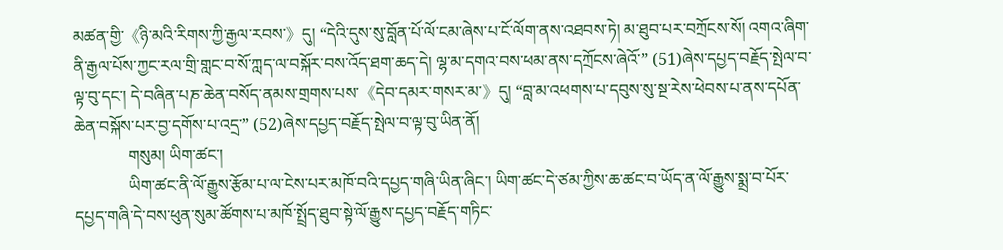མཚན་གྱི་《ཉི་མའི་རིགས་ཀྱི་རྒྱལ་རབས་》དུ། “དེའི་དུས་སུ་བློན་པོ་ལོ་ངམ་ཞེས་པ་ངོ་ལོག་ནས་འཐབས་ཏེ། མ་ཐུབ་པར་བཀྲོངས་སོ། འགའ་ཞིག་ནི་རྒྱལ་པོས་ཀྱང་རལ་གྲི་གླང་བ་སོ་ཀླད་ལ་བསྐོར་བས་འོད་ཐག་ཆད་དེ། ལྷ་མ་དགའ་བས་ཕམ་ནས་དཀྲོངས་ཞེའོ་” (51)ཞེས་དཔྱད་བརྗོད་སྤེལ་བ་ལྟ་བུ་དང་། དེ་བཞིན་པཎ་ཆེན་བསོད་ནམས་གྲགས་པས་《དེབ་དམར་གསར་མ་》དུ། “བླ་མ་འཕགས་པ་དབུས་སུ་སྔ་རེས་ཕེབས་པ་ནས་དཔོན་ཆེན་བསྐོས་པར་བྱ་དགོས་པ་འདྲ་” (52)ཞེས་དཔྱད་བརྗོད་སྤེལ་བ་ལྟ་བུ་ཡིན་ནོ།
             གསུམ། ཡིག་ཚང་།
             ཡིག་ཚང་ནི་ལོ་རྒྱུས་རྩོམ་པ་ལ་ངེས་པར་མཁོ་བའི་དཔྱད་གཞི་ཡིན་ཞིང་། ཡིག་ཚང་དེ་ཙམ་ཀྱིས་ཆ་ཚང་བ་ཡོད་ན་ལོ་རྒྱུས་སྨྲ་བ་པོར་དཔྱད་གཞི་དེ་བས་ཕུན་སུམ་ཚོགས་པ་མཁོ་སྤྲོད་ཐུབ་སྟེ་ལོ་རྒྱུས་དཔྱད་བརྗོད་གཏིང་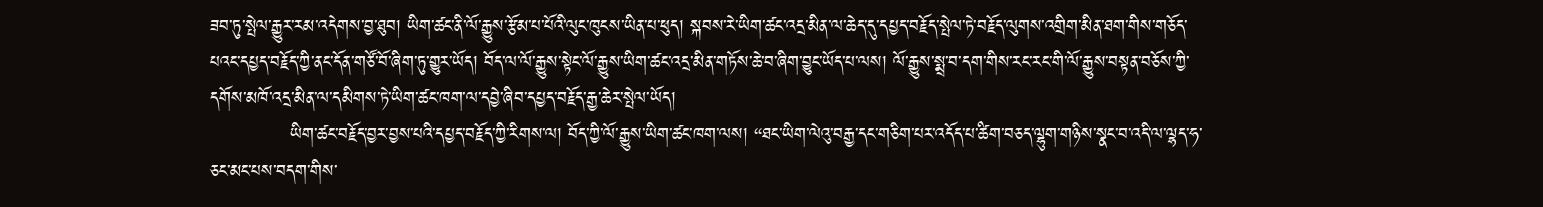ཟབ་ཏུ་སྤེལ་རྒྱུར་རམ་འདེགས་བྱ་ཐུབ། ཡིག་ཚང་ནི་ལོ་རྒྱུས་རྩོམ་པ་པོའི་ལུང་ཁུངས་ཡིན་པ་ཕུད། སྐབས་རེ་ཡིག་ཚང་འདྲ་མིན་ལ་ཆེད་དུ་དཔྱད་བརྗོད་སྤེལ་ཏེ་བརྗོད་ལུགས་འགྲིག་མིན་ཐག་གིས་གཅོད་པའང་དཔྱད་བརྗོད་ཀྱི་ནང་དོན་གཙོ་བོ་ཞིག་ཏུ་གྱུར་ཡོད། བོད་ལ་ལོ་རྒྱུས་སྟེང་ལོ་རྒྱུས་ཡིག་ཚང་འདྲ་མིན་གཏོས་ཆེ་བ་ཞིག་བྱུང་ཡོད་པ་ལས། ལོ་རྒྱུས་སྨྲ་བ་དག་གིས་རང་རང་གི་ལོ་རྒྱུས་བསྟན་བཅོས་ཀྱི་དགོས་མཁོ་འདྲ་མིན་ལ་དམིགས་ཏེ་ཡིག་ཚང་ཁག་ལ་དབྱེ་ཞིབ་དཔྱད་བརྗོད་རྒྱ་ཆེར་སྤེལ་ཡོད།
             ཡིག་ཚང་བརྗོད་བྱར་བྱས་པའི་དཔྱད་བརྗོད་ཀྱི་རིགས་ལ། བོད་ཀྱི་ལོ་རྒྱུས་ཡིག་ཚང་ཁག་ལས། “ཐང་ཡིག་ལེའུ་བརྒྱ་དང་གཅིག་པར་འདོད་པ་ཚིག་བཅད་ལྷུག་གཉིས་སྣང་བ་འདི་ལ་ལྷད་ཧ་ཅང་མང་པས་བདག་གིས་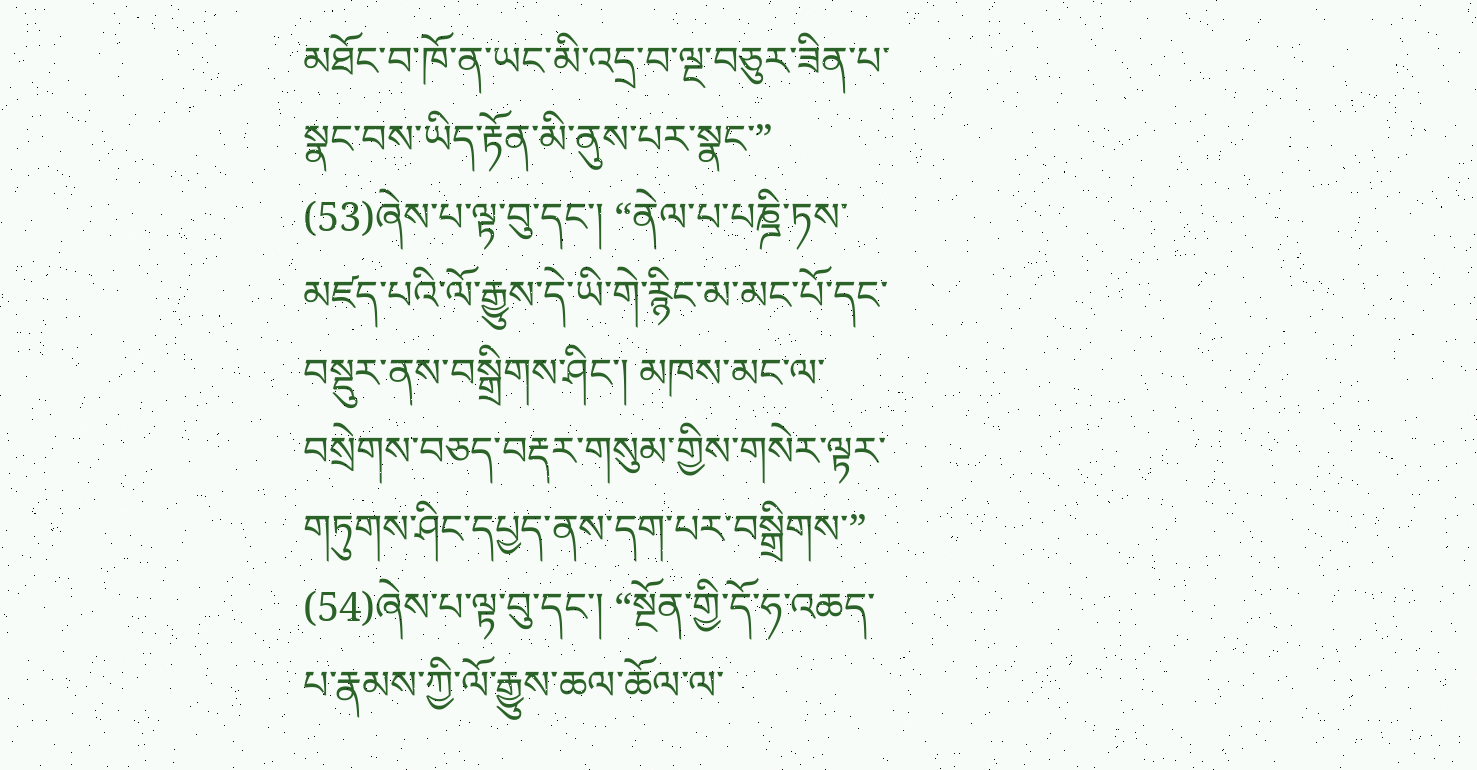མཐོང་བ་ཁོ་ན་ཡང་མི་འདྲ་བ་ལྔ་བཅུར་ཟིན་པ་སྣང་བས་ཡིད་རྟོན་མི་ནུས་པར་སྣང་” (53)ཞེས་པ་ལྟ་བུ་དང་། “ནེལ་པ་པཎྜི་ཏས་མཛད་པའི་ལོ་རྒྱུས་དེ་ཡི་གེ་རྙིང་མ་མང་པོ་དང་བསྡུར་ནས་བསྒྲིགས་ཤིང་། མཁས་མང་ལ་བསྲེགས་བཅད་བརྡར་གསུམ་གྱིས་གསེར་ལྟར་གཏུགས་ཤིང་དཔྱད་ནས་དག་པར་བསྒྲིགས་” (54)ཞེས་པ་ལྟ་བུ་དང་། “སྔོན་གྱི་དོ་ཧ་འཆད་པ་རྣམས་ཀྱི་ལོ་རྒྱུས་ཆལ་ཆོལ་ལ་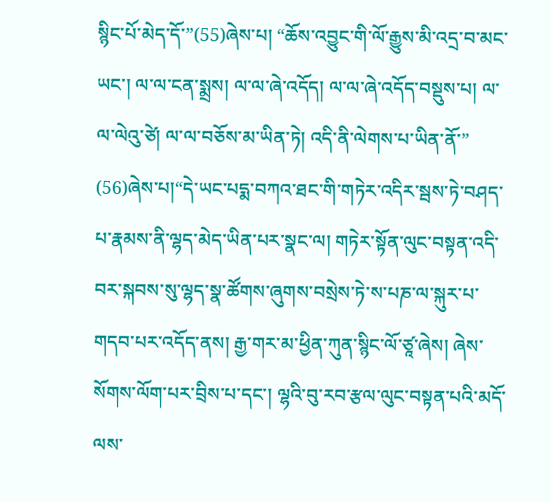སྙིང་པོ་མེད་དོ་”(55)ཞེས་པ། “ཆོས་འབྱུང་གི་ལོ་རྒྱུས་མི་འདྲ་བ་མང་ཡང་། ལ་ལ་ངན་སྨྲས། ལ་ལ་ཞེ་འདོད། ལ་ལ་ཞེ་འདོད་བསྡུས་པ། ལ་ལ་ལེའུ་ཙེ། ལ་ལ་བཅོས་མ་ཡིན་ཏེ། འདི་ནི་ལེགས་པ་ཡིན་ནོ་” (56)ཞེས་པ།“དེ་ཡང་པདྨ་བཀའ་ཐང་གི་གཏེར་འདིར་སྦས་ཏེ་བཤད་པ་རྣམས་ནི་ལྷད་མེད་ཡིན་པར་སྣང་ལ། གཏེར་སྟོན་ལུང་བསྟན་འདི་བར་སྐབས་སུ་ལྷད་སྣ་ཚོགས་ཞུགས་བསྲེས་ཏེ་ས་པཎ་ལ་སྐུར་པ་གདབ་པར་འདོད་ནས། རྒྱ་གར་མ་ཕྱིན་ཀུན་སྙིང་ལོ་ཙཱ་ཞེས། ཞེས་སོགས་ལོག་པར་བྲིས་པ་དང་། ལྷའི་བུ་རབ་རྩལ་ལུང་བསྟན་པའི་མདོ་ལས་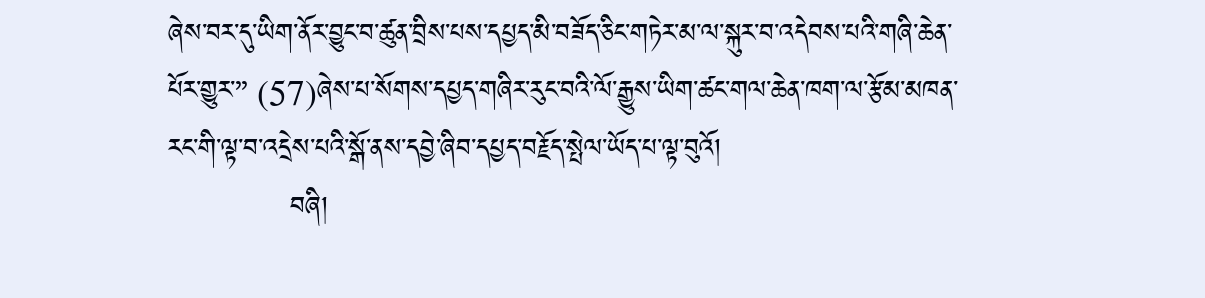ཞེས་བར་དུ་ཡིག་ནོར་བྱུང་བ་ཚུན་བྲིས་པས་དཔྱད་མི་བཟོད་ཅིང་གཏེར་མ་ལ་སྐུར་བ་འདེབས་པའི་གཞི་ཆེན་པོར་གྱུར་” (57)ཞེས་པ་སོགས་དཔྱད་གཞིར་རུང་བའི་ལོ་རྒྱུས་ཡིག་ཚང་གལ་ཆེན་ཁག་ལ་རྩོམ་མཁན་རང་གི་ལྟ་བ་འདྲེས་པའི་སྒོ་ནས་དབྱེ་ཞིབ་དཔྱད་བརྗོད་སྤེལ་ཡོད་པ་ལྟ་བུའོ།
             བཞི།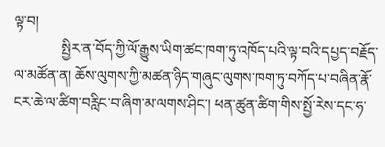ལྟ་བ།
             སྤྱིར་ན་བོད་ཀྱི་ལོ་རྒྱུས་ཡིག་ཚང་ཁག་ཏུ་འཁོད་པའི་ལྟ་བའི་དཔྱད་བརྗོད་ལ་མཚོན་ན། ཆོས་ལུགས་ཀྱི་མཚན་ཉིད་གཞུང་ལུགས་ཁག་ཏུ་བཀོད་པ་བཞིན་རྣོ་ངར་ཆེ་ལ་ཚིག་བརླིང་བ་ཞིག་མ་ལགས་ཤིང་། ཕན་ཚུན་ཚིག་གིས་སྤྱོ་རེས་དང་ཧ་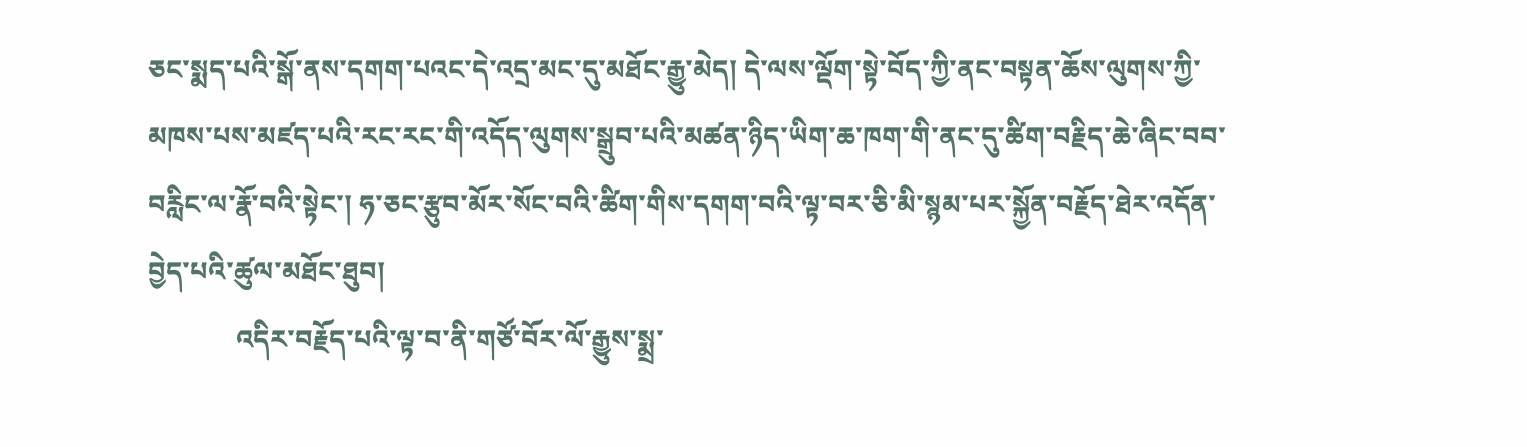ཅང་སྨད་པའི་སྒོ་ནས་དགག་པའང་དེ་འདྲ་མང་དུ་མཐོང་རྒྱུ་མེད། དེ་ལས་ལྡོག་སྟེ་བོད་ཀྱི་ནང་བསྟན་ཆོས་ལུགས་ཀྱི་མཁས་པས་མཛད་པའི་རང་རང་གི་འདོད་ལུགས་སྒྲུབ་པའི་མཚན་ཉིད་ཡིག་ཆ་ཁག་གི་ནང་དུ་ཚིག་བརྗིད་ཆེ་ཞིང་བབ་བརླིང་ལ་རྣོ་བའི་སྟེང་། ཧ་ཅང་རྩུབ་མོར་སོང་བའི་ཚིག་གིས་དགག་བའི་ལྟ་བར་ཅི་མི་སྙམ་པར་སྐྱོན་བརྗོད་ཐེར་འདོན་བྱེད་པའི་ཚུལ་མཐོང་ཐུབ།
             འདིར་བརྗོད་པའི་ལྟ་བ་ནི་གཙོ་བོར་ལོ་རྒྱུས་སྨྲ་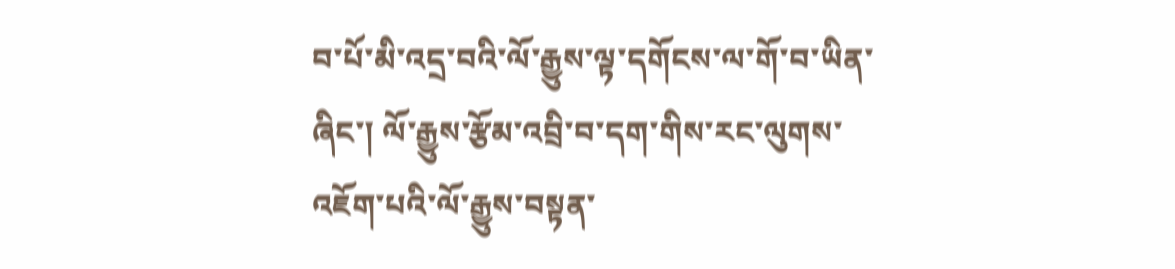བ་པོ་མི་འདྲ་བའི་ལོ་རྒྱུས་ལྟ་དགོངས་ལ་གོ་བ་ཡིན་ཞིང་། ལོ་རྒྱུས་རྩོམ་འབྲི་བ་དག་གིས་རང་ལུགས་འཇོག་པའི་ལོ་རྒྱུས་བསྟན་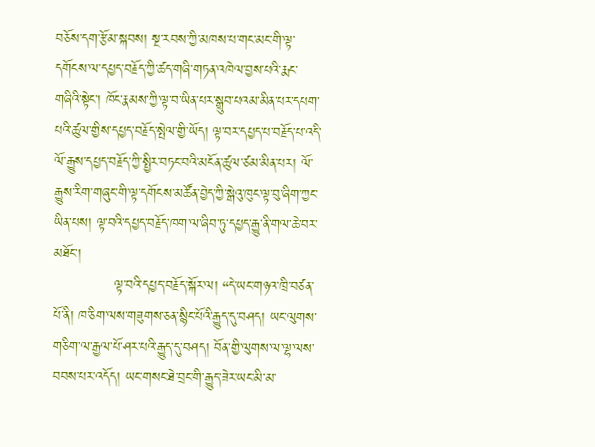བཅོས་དག་རྩོམ་སྐབས། སྔ་རབས་ཀྱི་མཁས་པ་གང་མང་གི་ལྟ་དགོངས་ལ་དཔྱད་བརྗོད་ཀྱི་ཚད་གཞི་གཏན་འཁེལ་བྱས་པའི་རྨང་གཞིའི་སྟེང་། ཁོང་རྣམས་ཀྱི་ལྟ་བ་ཡིན་པར་སྒྲུབ་པའམ་མིན་པར་དཔག་པའི་ཚུལ་གྱིས་དཔྱད་བརྗོད་སྤེལ་གྱི་ཡོད། ལྟ་བར་དཔྱད་པ་བརྗོད་པ་འདི་ལོ་རྒྱུས་དཔྱད་བརྗོད་ཀྱི་སྤྱིར་བཏང་བའི་མངོན་ཚུལ་ཙམ་མིན་པར། ལོ་རྒྱུས་རིག་གཞུང་གི་ལྟ་དགོངས་མཚོན་བྱེད་ཀྱི་སྒེའུ་ཁུང་ལྟ་བུ་ཞིག་ཀྱང་ཡིན་པས། ལྟ་བའི་དཔྱད་བརྗོད་ཁག་ལ་ཞིབ་ཏུ་དཔྱད་རྒྱུ་ནི་གལ་ཆེ་བར་མཐོང་།
             ལྟ་བའི་དཔྱད་བརྗོད་སྐོར་ལ། “དེ་ཡང་གཉའ་ཁྲི་བཙན་པོ་ནི། ཁ་ཅིག་ལས་གཟུགས་ཅན་སྙིང་པོའི་རྒྱུད་དུ་བཤད། ཡང་ལུགས་གཅིག་ལ་རྒྱལ་པོ་ཤར་པའི་རྒྱུད་དུ་བཤད། བོན་གྱི་ལུགས་ལ་ལྷ་ལས་བབས་པར་འདོད། ཡང་གསང་ཐེ་བྲང་གི་རྒྱུད་ཟེར་ཡང་མི་མ་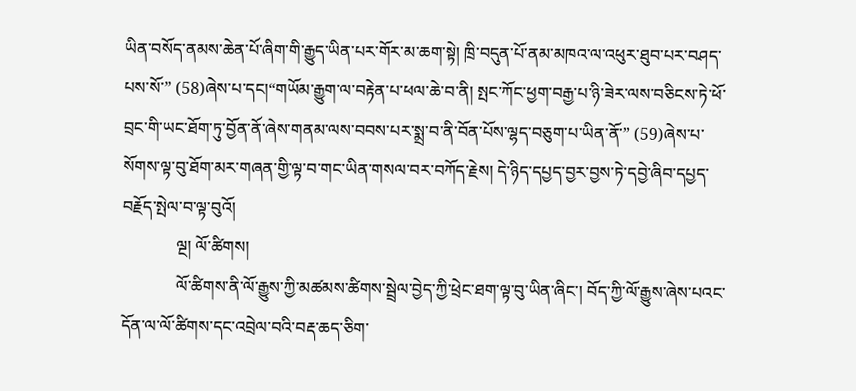ཡིན་བསོད་ནམས་ཆེན་པོ་ཞིག་གི་རྒྱུད་ཡིན་པར་གོར་མ་ཆག་སྟེ། ཁྲི་བདུན་པོ་ནམ་མཁའ་ལ་འཕུར་ཐུབ་པར་བཤད་པས་སོ་” (58)ཞེས་པ་དང།“གཡོམ་རྒྱུག་ལ་བརྟེན་པ་ཕལ་ཆེ་བ་ནི། སྤང་ཀོང་ཕྱག་བརྒྱ་པ་ཉི་ཟེར་ལས་བཅིངས་ཏེ་ཕོ་བྲང་གི་ཡང་ཐོག་ཏུ་བྱོན་ནོ་ཞེས་གནམ་ལས་བབས་པར་སྨྲ་བ་ནི་བོན་པོས་ལྷད་བཅུག་པ་ཡིན་ནོ་” (59)ཞེས་པ་སོགས་ལྟ་བུ་ཐོག་མར་གཞན་གྱི་ལྟ་བ་གང་ཡིན་གསལ་བར་བཀོད་རྗེས། དེ་ཉིད་དཔྱད་བྱར་བྱས་ཏེ་དབྱེ་ཞིབ་དཔྱད་བརྗོད་སྤེལ་བ་ལྟ་བུའོ།
             ལྔ། ལོ་ཚིགས།
             ལོ་ཚིགས་ནི་ལོ་རྒྱུས་ཀྱི་མཚམས་ཚིགས་སྦྲེལ་བྱེད་ཀྱི་ཕྲེང་ཐག་ལྟ་བུ་ཡིན་ཞིང་། བོད་ཀྱི་ལོ་རྒྱུས་ཞེས་པའང་དོན་ལ་ལོ་ཚིགས་དང་འབྲེལ་བའི་བརྡ་ཆད་ཅིག་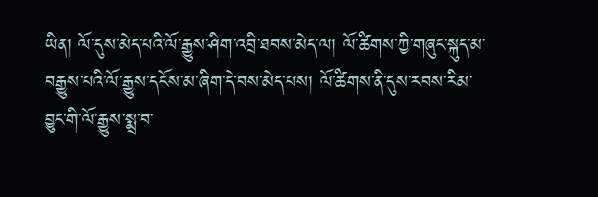ཡིན། ལོ་དུས་མེད་པའི་ལོ་རྒྱུས་ཤིག་འབྲི་ཐབས་མེད་ལ། ལོ་ཚིགས་ཀྱི་གཞུང་སྐུད་མ་བརྒྱུས་པའི་ལོ་རྒྱུས་དངོས་མ་ཞིག་དེ་བས་མེད་པས། ལོ་ཚིགས་ནི་དུས་རབས་རིམ་བྱུང་གི་ལོ་རྒྱུས་སྨྲ་བ་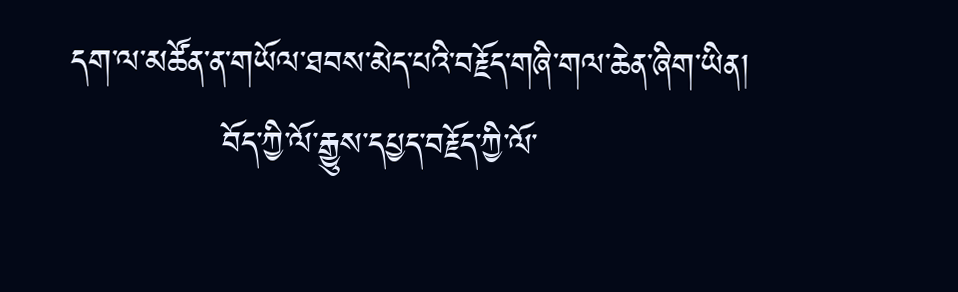དག་ལ་མཚོན་ན་གཡོལ་ཐབས་མེད་པའི་བརྗོད་གཞི་གལ་ཆེན་ཞིག་ཡིན།
             བོད་ཀྱི་ལོ་རྒྱུས་དཔྱད་བརྗོད་ཀྱི་ལོ་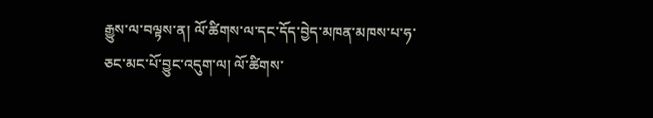རྒྱུས་ལ་བལྟས་ན། ལོ་ཚིགས་ལ་དང་དོད་བྱེད་མཁན་མཁས་པ་ཧ་ཅང་མང་པོ་བྱུང་འདུག་ལ། ལོ་ཚིགས་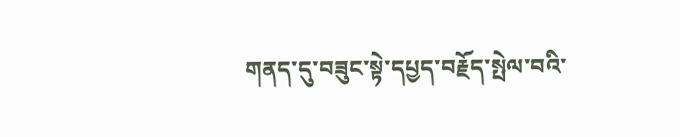གནད་དུ་བཟུང་སྟེ་དཔྱད་བརྗོད་སྤེལ་བའི་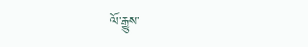ལོ་རྒྱུས་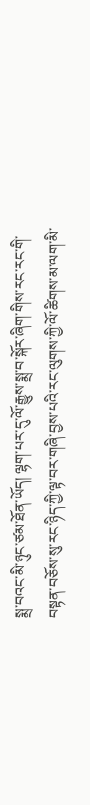སྨྲ་བའང་མི་ཉུང་ཙམ་ཐོན་ཡོད། ལྷག་པར་དུ་ལོ་རྒྱུས་སྨྲ་བ་སྐོར་ཞིག་གིས་རང་རང་གི་བསྟན་བཅོས་སུ་རང་ཉིད་ཀྱི་ལྟ་བར་གཞི་བྱས་པའི་རང་ལུགས་ཀྱི་ལོ་ཚིགས་མ་ལག་མི་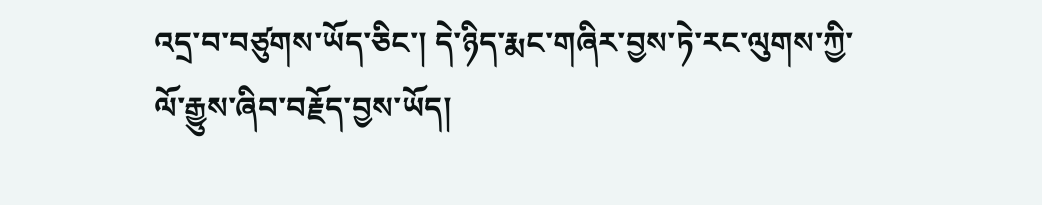འདྲ་བ་བཙུགས་ཡོད་ཅིང་། དེ་ཉིད་རྨང་གཞིར་བྱས་ཏེ་རང་ལུགས་ཀྱི་ལོ་རྒྱུས་ཞིབ་བརྗོད་བྱས་ཡོད།